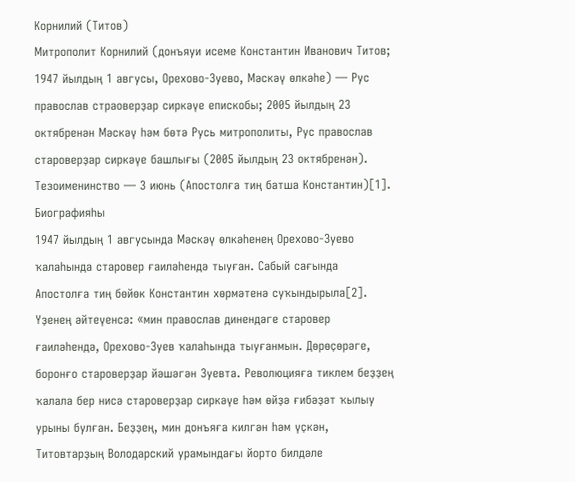Корнилий (Титов)
Митрополит Корнилий (донъяуи исеме Константин Иванович Титов; 1947 йылдың 1 авгусы, Орехово-Зуево, Мәскәү өлкәһе) — Рус православ страоверҙар сиркәүе епискобы; 2005 йылдың 23 октябренән Мәскәү һәм бөтә Русь митрополиты, Рус православ староверҙар сиркәүе башлығы (2005 йылдың 23 октябренән).
Тезоименинство — 3 июнь (Апостолға тиң батша Константин)[1].
Биографияһы
1947 йылдың 1 авгусында Мәскәү өлкәһенең Орехово-Зуево ҡалаһында старовер ғаиләһендә тыуған. Сабый сағында Апостолға тиң бөйөк Константин хөрмәтенә суҡындырыла[2]. Үҙенең әйтеүенсә: «мин православ динендәге старовер ғаиләһендә, Орехово-Зуев ҡалаһында тыуғанмын. Дөрөҫөрәге, боронғо староверҙар йәшәгән Зуевта. Революцияға тиклем беҙҙең ҡалала бер нисә староверҙар сиркәүе һәм өйҙә ғибәҙәт ҡылыу урыны булған. Беҙҙең, мин донъяға килгән һәм үҫкән, Титовтарҙың Володарский урамындағы йорто билдәле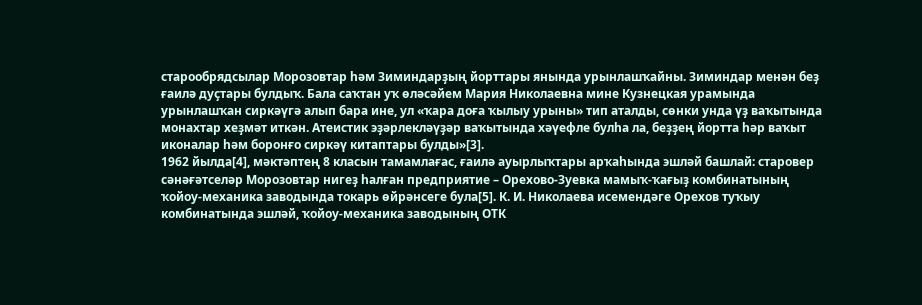старообрядсылар Морозовтар һәм Зиминдарҙың йорттары янында урынлашҡайны. Зиминдар менән беҙ ғаилә дуҫтары булдыҡ. Бала саҡтан уҡ өләсәйем Мария Николаевна мине Кузнецкая урамында урынлашҡан сиркәүгә алып бара ине, ул «ҡара доға ҡылыу урыны» тип аталды, сөнки унда үҙ ваҡытында монахтар хеҙмәт иткән. Атеистик эҙәрлекләүҙәр ваҡытында хәүефле булһа ла, беҙҙең йортта һәр ваҡыт иконалар һәм боронғо сиркәү китаптары булды»[3].
1962 йылда[4], мәктәптең 8 класын тамамлағас, ғаилә ауырлыҡтары арҡаһында эшләй башлай: старовер сәнәғәтселәр Морозовтар нигеҙ һалған предприятие – Орехово-Зуевка мамыҡ-ҡағыҙ комбинатының ҡойоу-механика заводында токарь өйрәнсеге була[5]. К. И. Николаева исемендәге Орехов туҡыу комбинатында эшләй, ҡойоу-механика заводының ОТК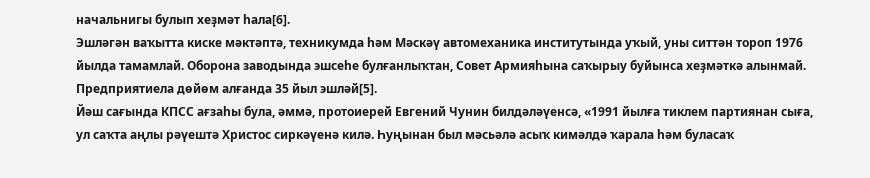начальнигы булып хеҙмәт һала[6].
Эшләгән ваҡытта киске мәктәптә, техникумда һәм Мәскәү автомеханика институтында уҡый, уны ситтән тороп 1976 йылда тамамлай. Оборона заводында эшсеһе булғанлыҡтан, Совет Армияһына саҡырыу буйынса хеҙмәткә алынмай. Предприятиела дөйөм алғанда 35 йыл эшләй[5].
Йәш сағында КПСС ағзаһы була, әммә, протоиерей Евгений Чунин билдәләүенсә, «1991 йылға тиклем партиянан сыға, ул саҡта аңлы рәүештә Христос сиркәүенә килә. Һуңынан был мәсьәлә асыҡ кимәлдә ҡарала һәм буласаҡ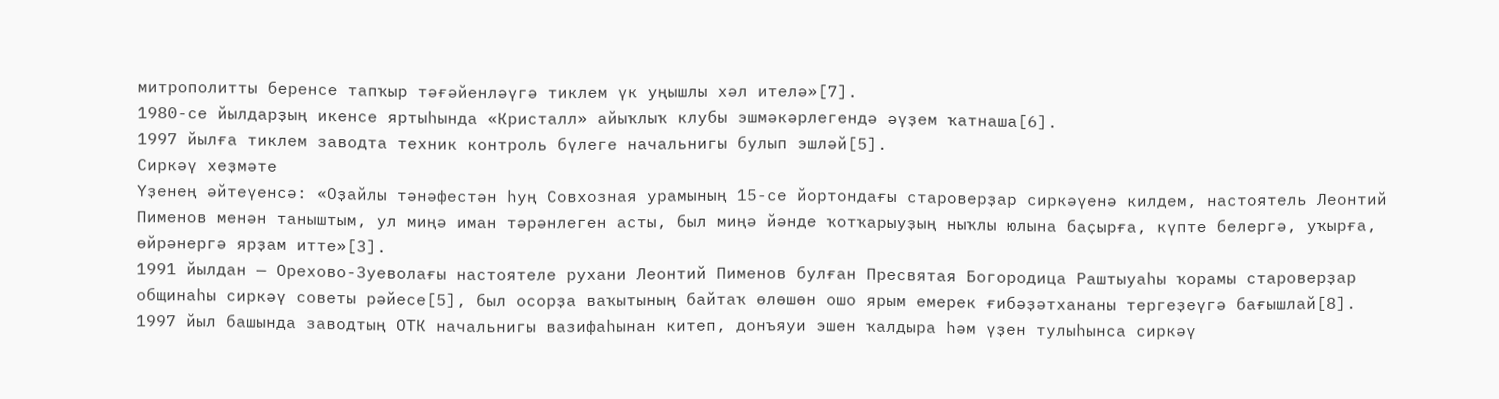митрополитты беренсе тапҡыр тәғәйенләүгә тиклем үк уңышлы хәл ителә»[7].
1980-се йылдарҙың икенсе яртыһында «Кристалл» айыҡлыҡ клубы эшмәкәрлегендә әүҙем ҡатнаша[6].
1997 йылға тиклем заводта техник контроль бүлеге начальнигы булып эшләй[5].
Сиркәү хеҙмәте
Үҙенең әйтеүенсә: «Оҙайлы тәнәфестән һуң Совхозная урамының 15-се йортондағы староверҙар сиркәүенә килдем, настоятель Леонтий Пименов менән таныштым, ул миңә иман тәрәнлеген асты, был миңә йәнде ҡотҡарыуҙың ныҡлы юлына баҫырға, күпте белергә, уҡырға, өйрәнергә ярҙам итте»[3].
1991 йылдан — Орехово-Зуеволағы настоятеле рухани Леонтий Пименов булған Пресвятая Богородица Раштыуаһы ҡорамы староверҙар общинаһы сиркәү советы рәйесе[5], был осорҙа ваҡытының байтаҡ өлөшөн ошо ярым емерек ғибәҙәтхананы тергеҙеүгә бағышлай[8].
1997 йыл башында заводтың ОТК начальнигы вазифаһынан китеп, донъяуи эшен ҡалдыра һәм үҙен тулыһынса сиркәү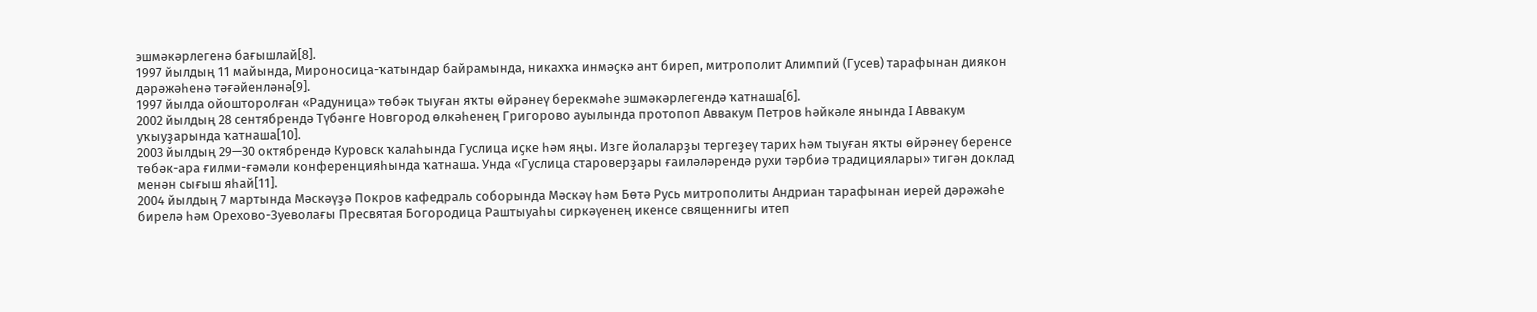эшмәкәрлегенә бағышлай[8].
1997 йылдың 11 майында, Мироносица-ҡатындар байрамында, никахҡа инмәҫкә ант биреп, митрополит Алимпий (Гусев) тарафынан диякон дәрәжәһенә тәғәйенләнә[9].
1997 йылда ойошторолған «Радуница» төбәк тыуған яҡты өйрәнеү берекмәһе эшмәкәрлегендә ҡатнаша[6].
2002 йылдың 28 сентябрендә Түбәнге Новгород өлкәһенең Григорово ауылында протопоп Аввакум Петров һәйкәле янында I Аввакум уҡыуҙарында ҡатнаша[10].
2003 йылдың 29—30 октябрендә Куровск ҡалаһында Гуслица иҫке һәм яңы. Изге йолаларҙы тергеҙеү тарих һәм тыуған яҡты өйрәнеү беренсе төбәк-ара ғилми-ғәмәли конференцияһында ҡатнаша. Унда «Гуслица староверҙары ғаиләләрендә рухи тәрбиә традициялары» тигән доклад менән сығыш яһай[11].
2004 йылдың 7 мартында Мәскәүҙә Покров кафедраль соборында Мәскәү һәм Бөтә Русь митрополиты Андриан тарафынан иерей дәрәжәһе бирелә һәм Орехово-Зуеволағы Пресвятая Богородица Раштыуаһы сиркәүенең икенсе священнигы итеп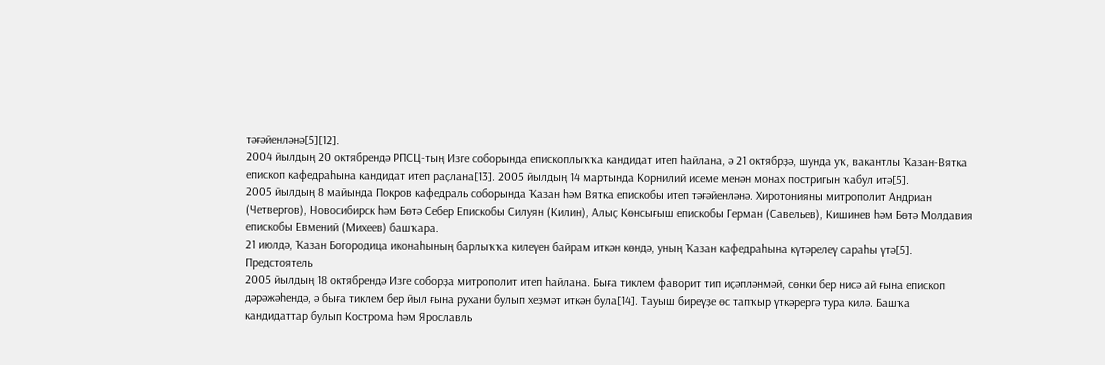тәғәйенләнә[5][12].
2004 йылдың 20 октябрендә РПСЦ-тың Изге соборында епископлыҡҡа кандидат итеп һайлана, ә 21 октябрҙә, шунда уҡ, вакантлы Ҡазан-Вятка епископ кафедраһына кандидат итеп раҫлана[13]. 2005 йылдың 14 мартында Корнилий исеме менән монах постригын ҡабул итә[5].
2005 йылдың 8 майында Покров кафедраль соборында Ҡазан һәм Вятка епискобы итеп тәғәйенләнә. Хиротонияны митрополит Андриан (Четвергов), Новосибирск һәм Бөтә Себер Епискобы Силуян (Килин), Алыҫ Көнсығыш епискобы Герман (Савельев), Кишинев һәм Бөтә Молдавия епискобы Евмений (Михеев) башҡара.
21 июлдә, Ҡазан Богородица иконаһының барлыҡҡа килеүен байрам иткән көндә, уның Ҡазан кафедраһына күтәрелеү сараһы үтә[5].
Предстоятель
2005 йылдың 18 октябрендә Изге соборҙа митрополит итеп һайлана. Быға тиклем фаворит тип иҫәпләнмәй, сөнки бер нисә ай ғына епископ дәрәжәһендә, ә быға тиклем бер йыл ғына рухани булып хеҙмәт иткән була[14]. Тауыш биреүҙе өс тапҡыр үткәрергә тура килә. Башҡа кандидаттар булып Кострома һәм Ярославль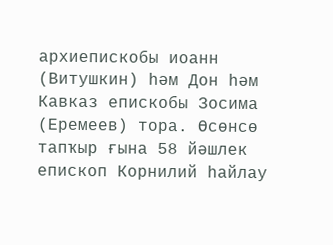архиепискобы иоанн (Витушкин) һәм Дон һәм Кавказ епискобы Зосима (Еремеев) тора. Өсөнсө тапҡыр ғына 58 йәшлек епископ Корнилий һайлау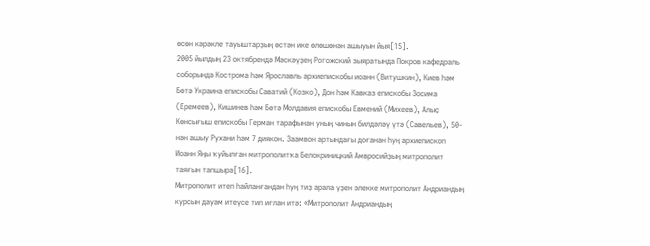өсөн кәрәкле тауыштарҙың өстән ике өлөшөнән ашыуын йыя[15].
2005 йылдың 23 октябрендә Мәскәүҙең Рогожский зыяратында Покров кафедраль соборында Кострома һәм Ярославль архиепискобы иоанн (Витушкин), Киев һәм Бөтә Украина епискобы Саватий (Козко), Дон һәм Кавказ епискобы Зосима (Еремеев), Кишинев һәм Бөтә Молдавия епискобы Евмений (Михеев), Алыҫ Көнсығыш епискобы Герман тарафынан уның чинын билдәләү үтә (Савельев), 50-нән ашыу Рухани һәм 7 диякон. Заамвон артындағы доғанан һуң архиепископ Иоанн Яңы ҡуйылған митрополитҡа Белокриницкий Амвросийҙың митрополит таяғын тапшыра[16].
Митрополит итеп һайланғандан һуң тиҙ арала үҙен элекке митрополит Андриандың курсын дауам итеүсе тип иғлан итә: «Митрополит Андриандың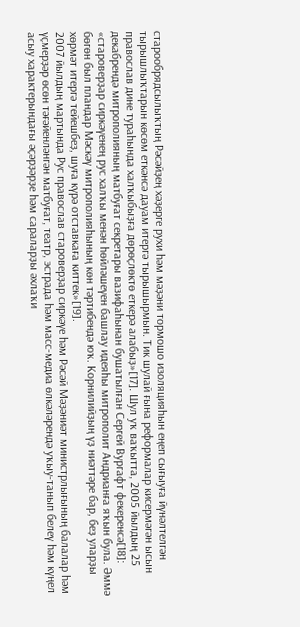старообрядсылыҡтың Рәсәйҙең хәҙерге рухи һәм мәҙәни тормошо изоляцияһын еңеп сығыуға йүнәлтелгән тырышлыҡтарын көсөм еткәнсә дауам итергә тырышырмын. Тик шулай ғына реформалар кисермәгән ысын православ дине тураһында халҡыбыҙға дөрөҫлөктө еткерә алабыҙ»[17]. Шул уҡ ваҡытта, 2005 йылдың 25 декабрендә митрополияның матбуғат секретары вазифаһынан бушатылған Сергей Вургафт фекеренсә[18]: «староверҙар сиркәүенең рус халҡы менән һөйләшеүен башлау идеяһы митрополит Андрианға яҡын була. Әммә бөгөн был пландар Мәскәү митрополияһының көн тәртибендә юҡ. Корнилийҙың үҙ ниәттәре бар, беҙ уларҙы хөрмәт итергә тейешбеҙ, шуға күрә отставкаға киттек»[19].
2007 йылдың мартында Рус православ староверҙар сиркәүе һәм Рәсәй Мәҙәниәт министрлығының балалар һәм үҫмерҙәр өсөн тәғәйенләнгән матбуғат, театр, эстрада һәм масс-медиа өлкәләрендә уҡыу-танып белеү һәм күңел асыу характерындағы әҫәрҙәрҙе һәм сараларҙы әхлаҡи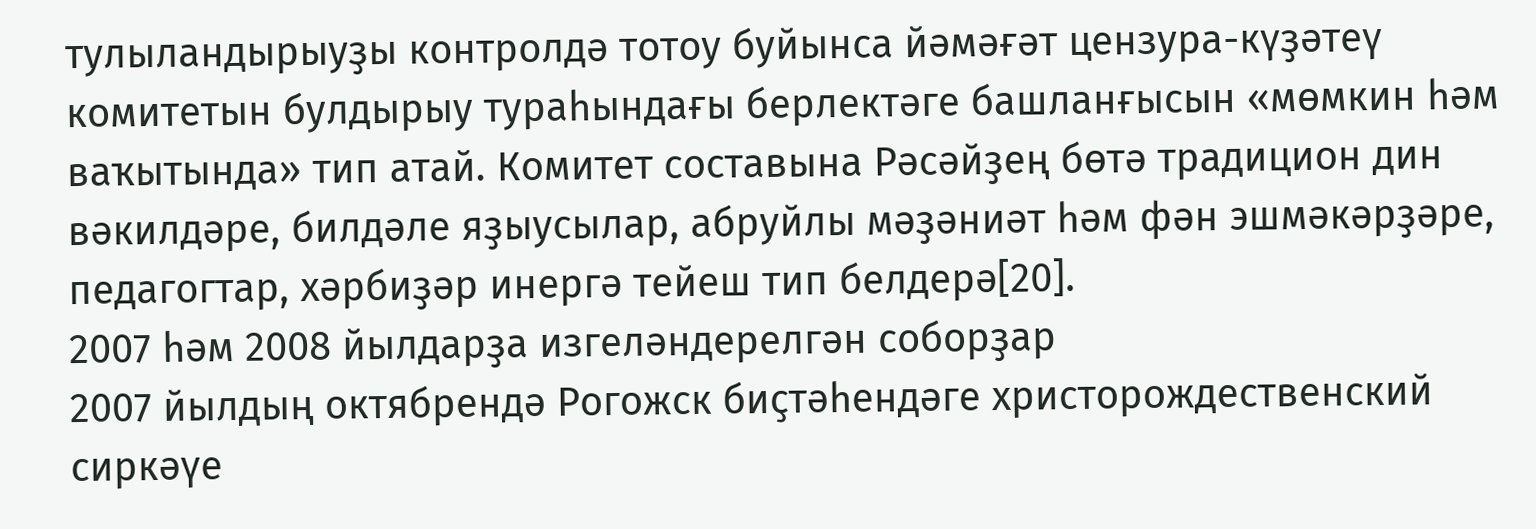тулыландырыуҙы контролдә тотоу буйынса йәмәғәт цензура-күҙәтеү комитетын булдырыу тураһындағы берлектәге башланғысын «мөмкин һәм ваҡытында» тип атай. Комитет составына Рәсәйҙең бөтә традицион дин вәкилдәре, билдәле яҙыусылар, абруйлы мәҙәниәт һәм фән эшмәкәрҙәре, педагогтар, хәрбиҙәр инергә тейеш тип белдерә[20].
2007 һәм 2008 йылдарҙа изгеләндерелгән соборҙар
2007 йылдың октябрендә Рогожск биҫтәһендәге христорождественский сиркәүе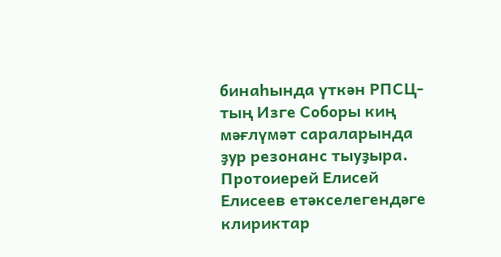бинаһында үткән РПСЦ-тың Изге Соборы киң мәғлүмәт сараларында ҙур резонанс тыуҙыра. Протоиерей Елисей Елисеев етәкселегендәге клириктар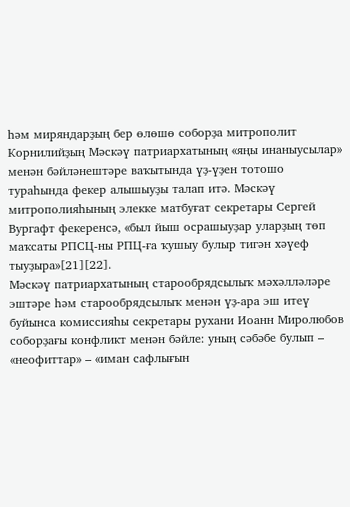һәм миряндарҙың бер өлөшө соборҙа митрополит Корнилийҙың Мәскәү патриархатының «яңы инаныусылар» менән бәйләнештәре ваҡытында үҙ-үҙен тотошо тураһында фекер алышыуҙы талап итә. Мәскәү митрополияһының элекке матбуғат секретары Сергей Вургафт фекеренсә, «был йыш осрашыуҙар уларҙың төп маҡсаты РПСЦ-ны РПЦ-ға ҡушыу булыр тигән хәүеф тыуҙыра»[21][22].
Мәскәү патриархатының старообрядсылыҡ мәхәлләләре эштәре һәм старообрядсылыҡ менән үҙ-ара эш итеү буйынса комиссияһы секретары рухани Иоанн Миролюбов соборҙағы конфликт менән бәйле: уның сәбәбе булып – «неофиттар» – «иман сафлығын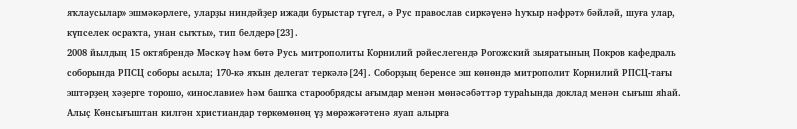яҡлаусылар» эшмәкәрлеге, уларҙы ниндәйҙер ижади бурыстар түгел, ә Рус православ сиркәүенә һуҡыр нәфрәт» бәйләй, шуға улар, күпселек осраҡта, унан сыҡты», тип белдерә[23].
2008 йылдың 15 октябрендә Мәскәү һәм бөтә Русь митрополиты Корнилий рәйеслегендә Рогожский зыяратының Покров кафедраль соборында РПСЦ соборы асыла; 170-кә яҡын делегат теркәлә[24]. Соборҙың беренсе эш көнөндә митрополит Корнилий РПСЦ-тағы эштәрҙең хәҙерге торошо, «инославие» һәм башҡа старообрядсы ағымдар менән мөнәсәбәттәр тураһында доклад менән сығыш яһай. Алыҫ Көнсығыштан килгән христиандар төркөмөнөң үҙ мөрәжәғәтенә яуап алырға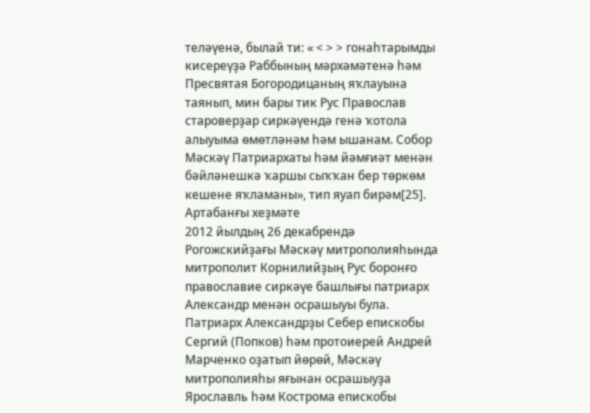теләүенә, былай ти: « < > > гонаһтарымды кисереүҙә Раббының мәрхәмәтенә һәм Пресвятая Богородицаның яҡлауына таянып, мин бары тик Рус Православ староверҙар сиркәүендә генә ҡотола алыуыма өмөтләнәм һәм ышанам. Собор Мәскәү Патриархаты һәм йәмғиәт менән бәйләнешкә ҡаршы сыҡҡан бер төркөм кешене яҡламаны», тип яуап бирәм[25].
Артабанғы хеҙмәте
2012 йылдың 26 декабрендә Рогожскийҙағы Мәскәү митрополияһында митрополит Корнилийҙың Рус боронғо православие сиркәүе башлығы патриарх Александр менән осрашыуы була. Патриарх Александрҙы Себер епискобы Сергий (Попков) һәм протоиерей Андрей Марченко оҙатып йөрөй, Мәскәү митрополияһы яғынан осрашыуҙа Ярославль һәм Кострома епискобы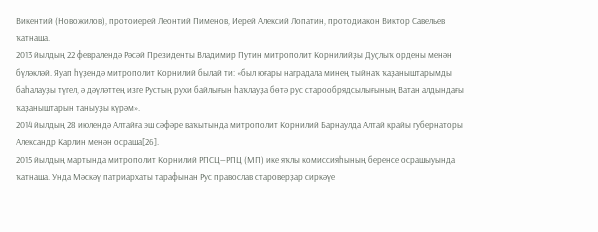Викентий (Новожилов), протоиерей Леонтий Пименов, Иерей Алексий Лопатин, протодиакон Виктор Савельев ҡатнаша.
2013 йылдың 22 февралендә Рәсәй Президенты Владимир Путин митрополит Корнилийҙы Дуҫлыҡ ордены менән бүләкләй. Яуап һүҙендә митрополит Корнилий былай ти: «был юғары наградала минең тыйнаҡ ҡаҙаныштарымды баһалауҙы түгел, ә дәүләттең изге Рустың рухи байлығын һаҡлауҙа бөтә рус старообрядсылығының Ватан алдындағы ҡаҙаныштарын таныуҙы күрәм».
2014 йылдың 28 июлендә Алтайға эш сәфәре ваҡытында митрополит Корнилий Барнаулда Алтай крайы губернаторы Александр Карлин менән осраша[26].
2015 йылдың мартында митрополит Корнилий РПСЦ—РПЦ (МП) ике яҡлы комиссияһының беренсе осрашыуында ҡатнаша. Унда Мәскәү патриархаты тарафынан Рус православ староверҙар сиркәүе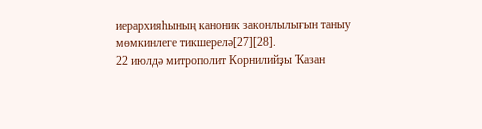иерархияһының каноник законлылығын таныу мөмкинлеге тикшерелә[27][28].
22 июлдә митрополит Корнилийҙы Ҡазан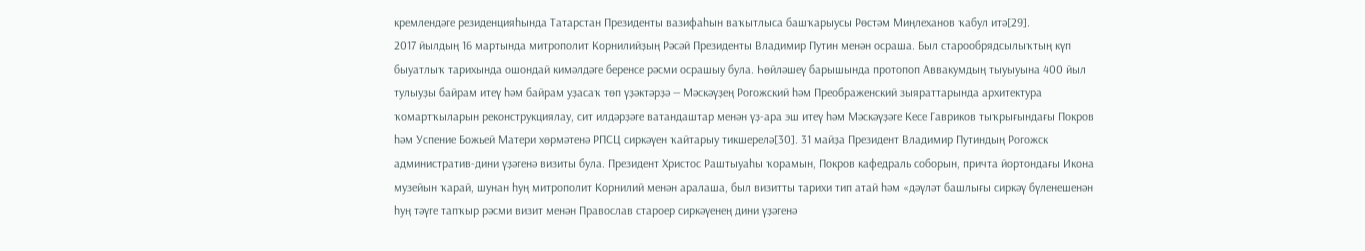кремлендәге резиденцияһында Татарстан Президенты вазифаһын ваҡытлыса башҡарыусы Рөстәм Миңлеханов ҡабул итә[29].
2017 йылдың 16 мартында митрополит Корнилийҙың Рәсәй Президенты Владимир Путин менән осраша. Был старообрядсылыҡтың күп быуатлыҡ тарихында ошондай кимәлдәге беренсе рәсми осрашыу була. Һөйләшеү барышында протопоп Аввакумдың тыуыуына 400 йыл тулыуҙы байрам итеү һәм байрам уҙасаҡ төп үҙәктәрҙә — Мәскәүҙең Рогожский һәм Преображенский зыяраттарында архитектура ҡомартҡыларын реконструкциялау, сит илдәрҙәге ватандаштар менән үҙ-ара эш итеү һәм Мәскәүҙәге Кесе Гавриков тыҡрығындағы Покров һәм Успение Божьей Матери хөрмәтенә РПСЦ сиркәүен ҡайтарыу тикшерелә[30]. 31 майҙа Президент Владимир Путиндың Рогожск административ-дини үҙәгенә визиты була. Президент Христос Раштыуаһы ҡорамын, Покров кафедраль соборын, причта йортондағы Икона музейын ҡарай, шунан һуң митрополит Корнилий менән аралаша, был визитты тарихи тип атай һәм «дәүләт башлығы сиркәү бүленешенән һуң тәүге тапҡыр рәсми визит менән Православ староер сиркәүенең дини үҙәгенә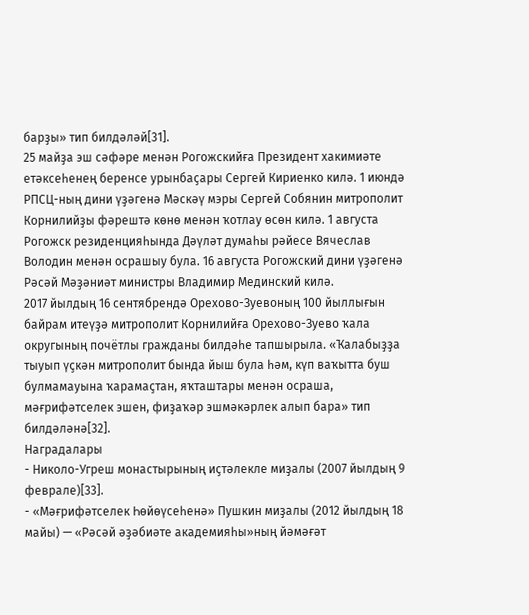барҙы» тип билдәләй[31].
25 майҙа эш сәфәре менән Рогожскийға Президент хакимиәте етәксеһенең беренсе урынбаҫары Сергей Кириенко килә. 1 июндә РПСЦ-ның дини үҙәгенә Мәскәү мэры Сергей Собянин митрополит Корнилийҙы фәрештә көнө менән ҡотлау өсөн килә. 1 августа Рогожск резиденцияһында Дәүләт думаһы рәйесе Вячеслав Володин менән осрашыу була. 16 августа Рогожский дини үҙәгенә Рәсәй Мәҙәниәт министры Владимир Мединский килә.
2017 йылдың 16 сентябрендә Орехово-Зуевоның 100 йыллығын байрам итеүҙә митрополит Корнилийға Орехово-Зуево ҡала округының почётлы гражданы билдәһе тапшырыла. «Ҡалабыҙҙа тыуып үҫкән митрополит бында йыш була һәм, күп ваҡытта буш булмамауына ҡарамаҫтан, яҡташтары менән осраша, мәғрифәтселек эшен, фиҙаҡәр эшмәкәрлек алып бара» тип билдәләнә[32].
Наградалары
- Николо-Угреш монастырының иҫтәлекле миҙалы (2007 йылдың 9 феврале)[33].
- «Мәғрифәтселек Һөйөүсеһенә» Пушкин миҙалы (2012 йылдың 18 майы) — «Рәсәй әҙәбиәте академияһы»ның йәмәғәт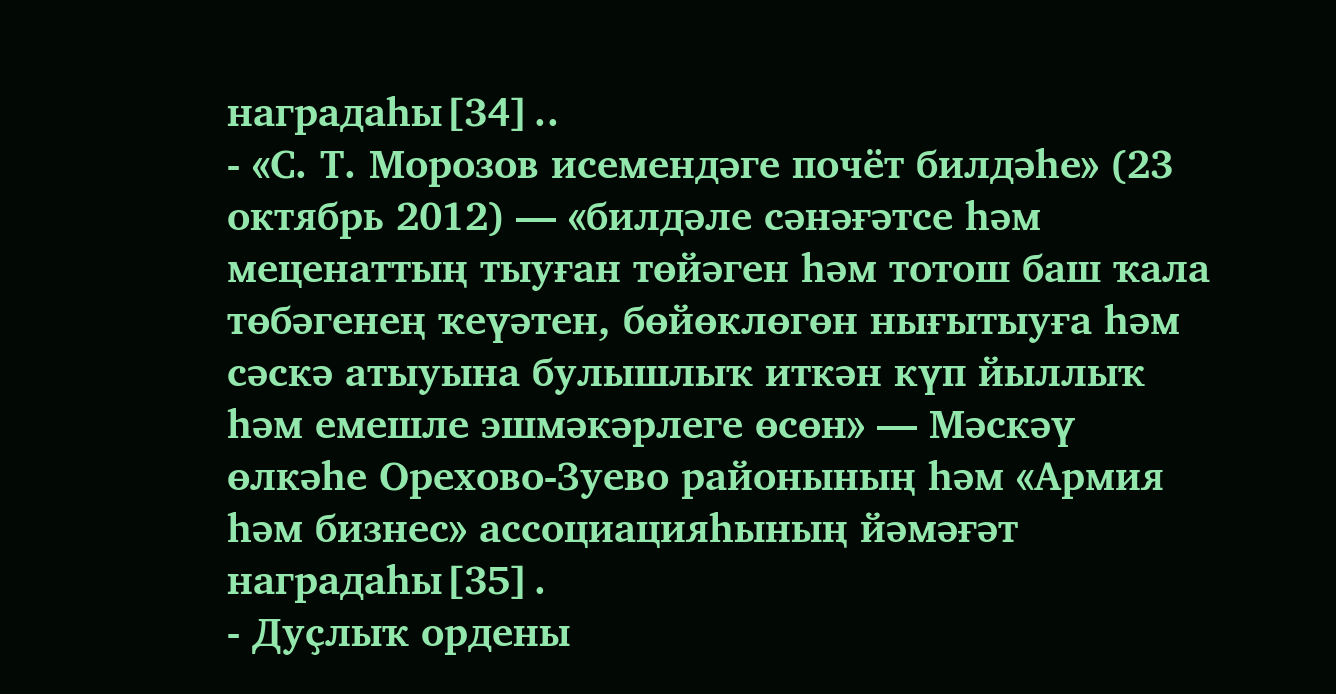наградаһы[34]..
- «С. Т. Морозов исемендәге почёт билдәһе» (23 октябрь 2012) — «билдәле сәнәғәтсе һәм меценаттың тыуған төйәген һәм тотош баш ҡала төбәгенең ҡеүәтен, бөйөклөгөн нығытыуға һәм сәскә атыуына булышлыҡ иткән күп йыллыҡ һәм емешле эшмәкәрлеге өсөн» — Мәскәү өлкәһе Орехово-Зуево районының һәм «Армия һәм бизнес» ассоциацияһының йәмәғәт наградаһы[35].
- Дуҫлыҡ ордены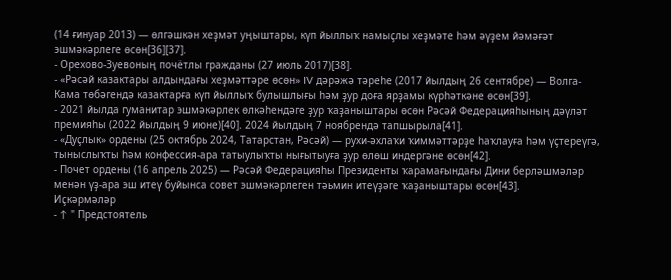(14 ғинуар 2013) — өлгәшкән хеҙмәт уңыштары, күп йыллыҡ намыҫлы хеҙмәте һәм әүҙем йәмәғәт эшмәкәрлеге өсөн[36][37].
- Орехово-Зуевоның почётлы гражданы (27 июль 2017)[38].
- «Рәсәй казактары алдындағы хеҙмәттәре өсөн» IV дәрәжә тәреһе (2017 йылдың 26 сентябре) — Волга-Кама төбәгендә казактарға күп йыллыҡ булышлығы һәм ҙур доға ярҙамы күрһәткәне өсөн[39].
- 2021 йылда гуманитар эшмәкәрлек өлкәһендәге ҙур ҡаҙаныштары өсөн Рәсәй Федерацияһының дәүләт премияһы (2022 йылдың 9 июне)[40]. 2024 йылдың 7 ноябрендә тапшырыла[41].
- «Дуҫлык» ордены (25 октябрь 2024, Татарстан, Рәсәй) — рухи-әхлаҡи ҡиммәттәрҙе һаҡлауға һәм үҫтереүгә, тыныслыҡты һәм конфессия-ара татыулыҡты нығытыуға ҙур өлөш индергәне өсөн[42].
- Почет ордены (16 апрель 2025) — Рәсәй Федерацияһы Президенты ҡарамағындағы Дини берләшмәләр менән үҙ-ара эш итеү буйынса совет эшмәкәрлеген тәьмин итеүҙәге ҡаҙаныштары өсөн[43].
Иҫкәрмәләр
- ↑ " Предстоятель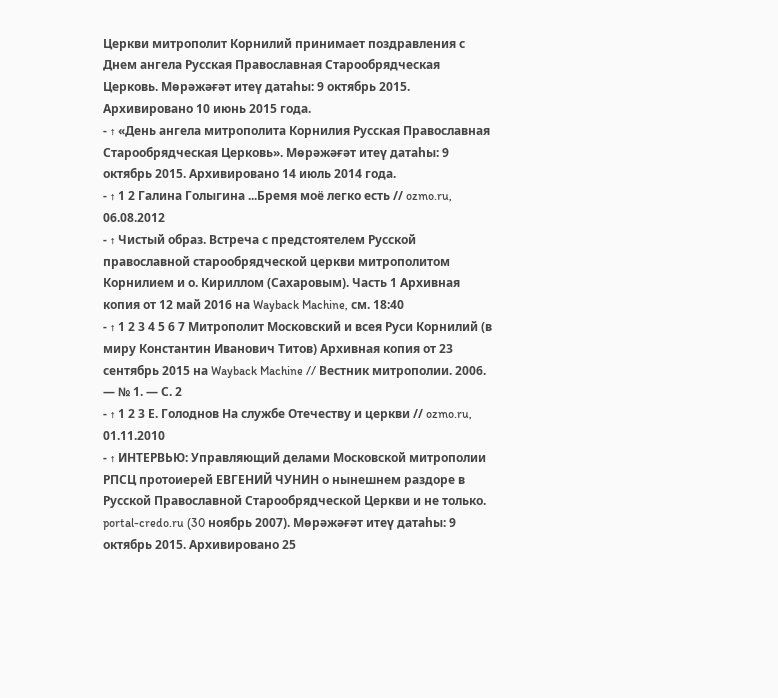Церкви митрополит Корнилий принимает поздравления с Днем ангела Русская Православная Старообрядческая Церковь. Мөрәжәғәт итеү датаһы: 9 октябрь 2015. Архивировано 10 июнь 2015 года.
- ↑ «День ангела митрополита Корнилия Русская Православная Старообрядческая Церковь». Мөрәжәғәт итеү датаһы: 9 октябрь 2015. Архивировано 14 июль 2014 года.
- ↑ 1 2 Галина Голыгина ...Бремя моё легко есть // ozmo.ru, 06.08.2012
- ↑ Чистый образ. Встреча с предстоятелем Русской православной старообрядческой церкви митрополитом Корнилием и о. Кириллом (Сахаровым). Часть 1 Архивная копия от 12 май 2016 на Wayback Machine, см. 18:40
- ↑ 1 2 3 4 5 6 7 Митрополит Московский и всея Руси Корнилий (в миру Константин Иванович Титов) Архивная копия от 23 сентябрь 2015 на Wayback Machine // Вестник митрополии. 2006. — № 1. — С. 2
- ↑ 1 2 3 Е. Голоднов На службе Отечеству и церкви // ozmo.ru, 01.11.2010
- ↑ ИНТЕРВЬЮ: Управляющий делами Московской митрополии РПСЦ протоиерей ЕВГЕНИЙ ЧУНИН о нынешнем раздоре в Русской Православной Старообрядческой Церкви и не только. portal-credo.ru (30 ноябрь 2007). Мөрәжәғәт итеү датаһы: 9 октябрь 2015. Архивировано 25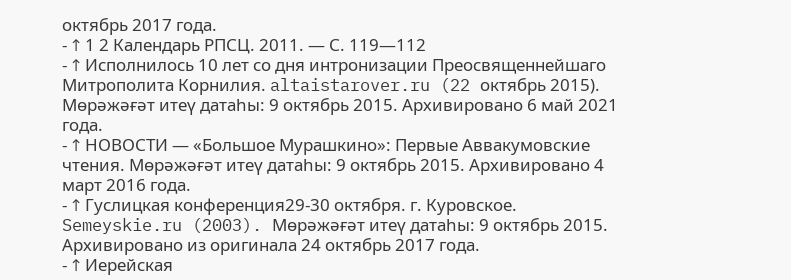октябрь 2017 года.
- ↑ 1 2 Календарь РПСЦ. 2011. — С. 119—112
- ↑ Исполнилось 10 лет со дня интронизации Преосвященнейшаго Митрополита Корнилия. altaistarover.ru (22 октябрь 2015). Мөрәжәғәт итеү датаһы: 9 октябрь 2015. Архивировано 6 май 2021 года.
- ↑ НОВОСТИ — «Большое Мурашкино»: Первые Аввакумовские чтения. Мөрәжәғәт итеү датаһы: 9 октябрь 2015. Архивировано 4 март 2016 года.
- ↑ Гуслицкая конференция29-30 октября. г. Куровское. Semeyskie.ru (2003). Мөрәжәғәт итеү датаһы: 9 октябрь 2015. Архивировано из оригинала 24 октябрь 2017 года.
- ↑ Иерейская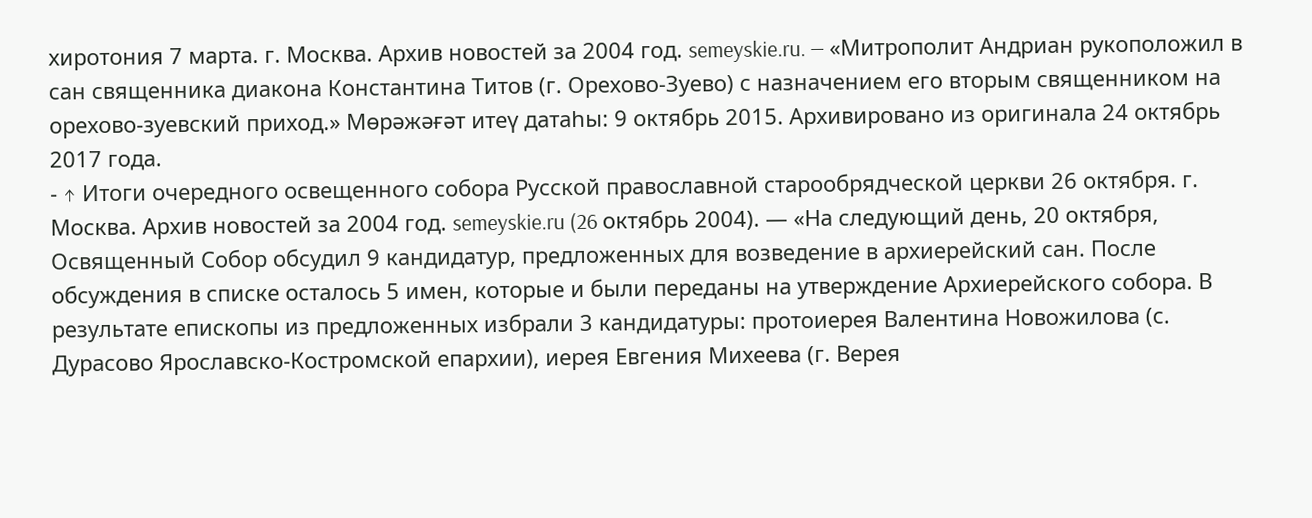хиротония 7 марта. г. Москва. Архив новостей за 2004 год. semeyskie.ru. — «Митрополит Андриан рукоположил в сан священника диакона Константина Титов (г. Орехово-Зуево) с назначением его вторым священником на орехово-зуевский приход.» Мөрәжәғәт итеү датаһы: 9 октябрь 2015. Архивировано из оригинала 24 октябрь 2017 года.
- ↑ Итоги очередного освещенного собора Русской православной старообрядческой церкви 26 октября. г. Москва. Архив новостей за 2004 год. semeyskie.ru (26 октябрь 2004). — «На следующий день, 20 октября, Освященный Собор обсудил 9 кандидатур, предложенных для возведение в архиерейский сан. После обсуждения в списке осталось 5 имен, которые и были переданы на утверждение Архиерейского собора. В результате епископы из предложенных избрали 3 кандидатуры: протоиерея Валентина Новожилова (с. Дурасово Ярославско-Костромской епархии), иерея Евгения Михеева (г. Верея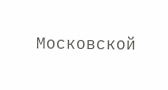Московской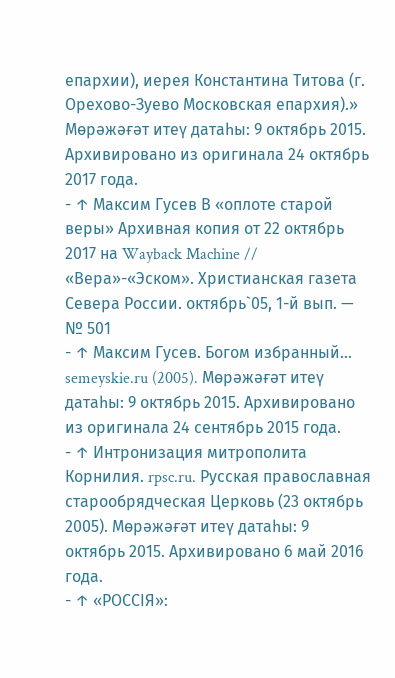епархии), иерея Константина Титова (г. Орехово-Зуево Московская епархия).» Мөрәжәғәт итеү датаһы: 9 октябрь 2015. Архивировано из оригинала 24 октябрь 2017 года.
- ↑ Максим Гусев В «оплоте старой веры» Архивная копия от 22 октябрь 2017 на Wayback Machine // «Вера»-«Эском». Христианская газета Севера России. октябрь`05, 1-й вып. — № 501
- ↑ Максим Гусев. Богом избранный… semeyskie.ru (2005). Мөрәжәғәт итеү датаһы: 9 октябрь 2015. Архивировано из оригинала 24 сентябрь 2015 года.
- ↑ Интронизация митрополита Корнилия. rpsc.ru. Русская православная старообрядческая Церковь (23 октябрь 2005). Мөрәжәғәт итеү датаһы: 9 октябрь 2015. Архивировано 6 май 2016 года.
- ↑ «РОССІЯ»: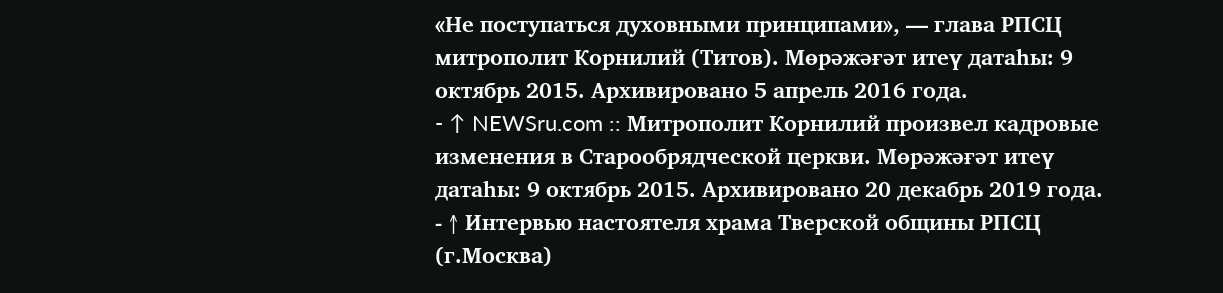«Не поступаться духовными принципами», — глава РПСЦ митрополит Корнилий (Титов). Мөрәжәғәт итеү датаһы: 9 октябрь 2015. Архивировано 5 апрель 2016 года.
- ↑ NEWSru.com :: Митрополит Корнилий произвел кадровые изменения в Старообрядческой церкви. Мөрәжәғәт итеү датаһы: 9 октябрь 2015. Архивировано 20 декабрь 2019 года.
- ↑ Интервью настоятеля храма Тверской общины РПСЦ (г.Москва)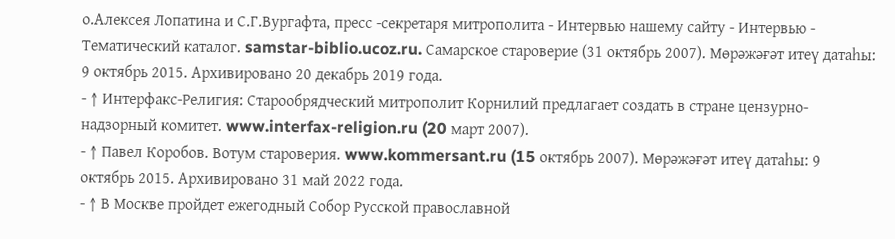о.Алексея Лопатина и С.Г.Вургафта, пресс -секретаря митрополита - Интервью нашему сайту - Интервью - Тематический каталог. samstar-biblio.ucoz.ru. Самарское староверие (31 октябрь 2007). Мөрәжәғәт итеү датаһы: 9 октябрь 2015. Архивировано 20 декабрь 2019 года.
- ↑ Интерфакс-Религия: Старообрядческий митрополит Корнилий предлагает создать в стране цензурно-надзорный комитет. www.interfax-religion.ru (20 март 2007).
- ↑ Павел Коробов. Вотум староверия. www.kommersant.ru (15 октябрь 2007). Мөрәжәғәт итеү датаһы: 9 октябрь 2015. Архивировано 31 май 2022 года.
- ↑ В Москве пройдет ежегодный Собор Русской православной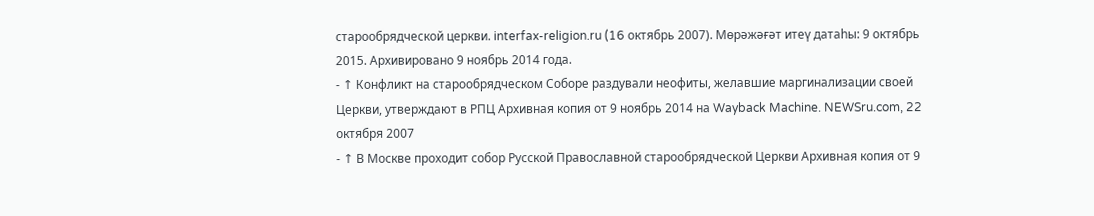старообрядческой церкви. interfax-religion.ru (16 октябрь 2007). Мөрәжәғәт итеү датаһы: 9 октябрь 2015. Архивировано 9 ноябрь 2014 года.
- ↑ Конфликт на старообрядческом Соборе раздували неофиты, желавшие маргинализации своей Церкви, утверждают в РПЦ Архивная копия от 9 ноябрь 2014 на Wayback Machine. NEWSru.com, 22 октября 2007
- ↑ В Москве проходит собор Русской Православной старообрядческой Церкви Архивная копия от 9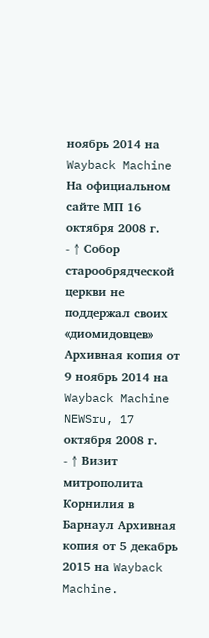ноябрь 2014 на Wayback Machine На официальном сайте МП 16 октября 2008 г.
- ↑ Собор старообрядческой церкви не поддержал своих «диомидовцев» Архивная копия от 9 ноябрь 2014 на Wayback Machine NEWSru, 17 октября 2008 г.
- ↑ Визит митрополита Корнилия в Барнаул Архивная копия от 5 декабрь 2015 на Wayback Machine.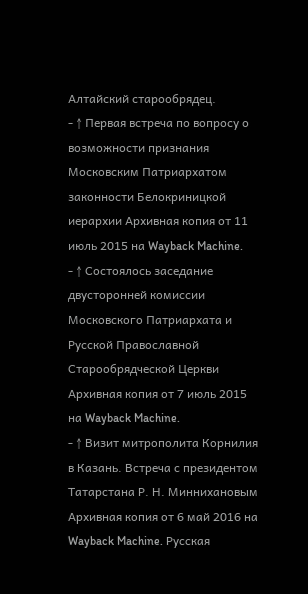Алтайский старообрядец.
- ↑ Первая встреча по вопросу о возможности признания Московским Патриархатом законности Белокриницкой иерархии Архивная копия от 11 июль 2015 на Wayback Machine.
- ↑ Состоялось заседание двусторонней комиссии Московского Патриархата и Русской Православной Старообрядческой Церкви Архивная копия от 7 июль 2015 на Wayback Machine.
- ↑ Визит митрополита Корнилия в Казань. Встреча с президентом Татарстана Р. Н. Миннихановым Архивная копия от 6 май 2016 на Wayback Machine. Русская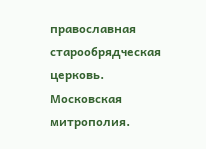православная старообрядческая церковь. Московская митрополия.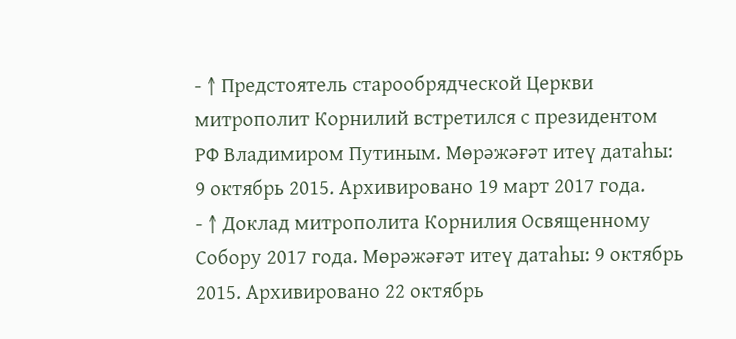- ↑ Предстоятель старообрядческой Церкви митрополит Корнилий встретился с президентом РФ Владимиром Путиным. Мөрәжәғәт итеү датаһы: 9 октябрь 2015. Архивировано 19 март 2017 года.
- ↑ Доклад митрополита Корнилия Освященному Собору 2017 года. Мөрәжәғәт итеү датаһы: 9 октябрь 2015. Архивировано 22 октябрь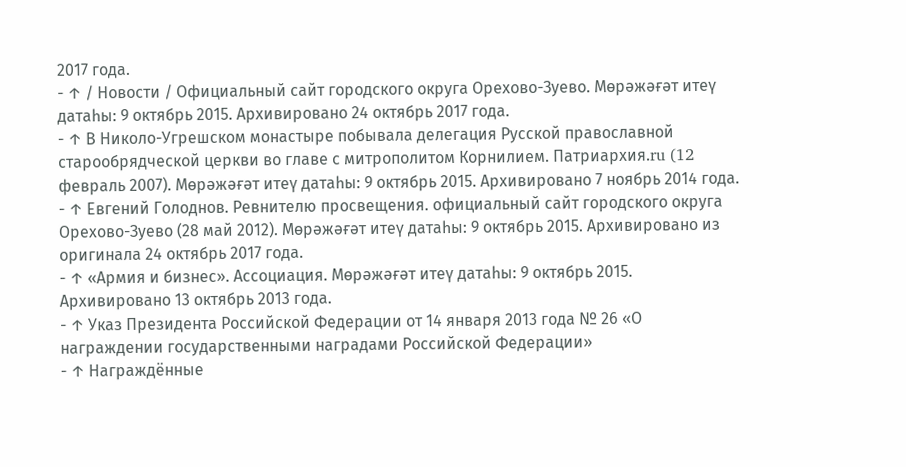2017 года.
- ↑ / Новости / Официальный сайт городского округа Орехово-Зуево. Мөрәжәғәт итеү датаһы: 9 октябрь 2015. Архивировано 24 октябрь 2017 года.
- ↑ В Николо-Угрешском монастыре побывала делегация Русской православной старообрядческой церкви во главе с митрополитом Корнилием. Патриархия.ru (12 февраль 2007). Мөрәжәғәт итеү датаһы: 9 октябрь 2015. Архивировано 7 ноябрь 2014 года.
- ↑ Евгений Голоднов. Ревнителю просвещения. официальный сайт городского округа Орехово-Зуево (28 май 2012). Мөрәжәғәт итеү датаһы: 9 октябрь 2015. Архивировано из оригинала 24 октябрь 2017 года.
- ↑ «Армия и бизнес». Ассоциация. Мөрәжәғәт итеү датаһы: 9 октябрь 2015. Архивировано 13 октябрь 2013 года.
- ↑ Указ Президента Российской Федерации от 14 января 2013 года № 26 «О награждении государственными наградами Российской Федерации»
- ↑ Награждённые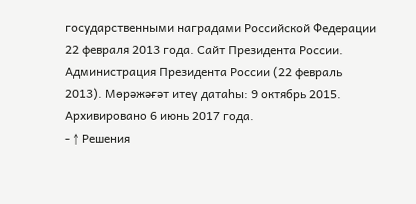государственными наградами Российской Федерации 22 февраля 2013 года. Сайт Президента России. Администрация Президента России (22 февраль 2013). Мөрәжәғәт итеү датаһы: 9 октябрь 2015. Архивировано 6 июнь 2017 года.
- ↑ Решения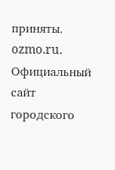приняты. ozmo.ru. Официальный сайт городского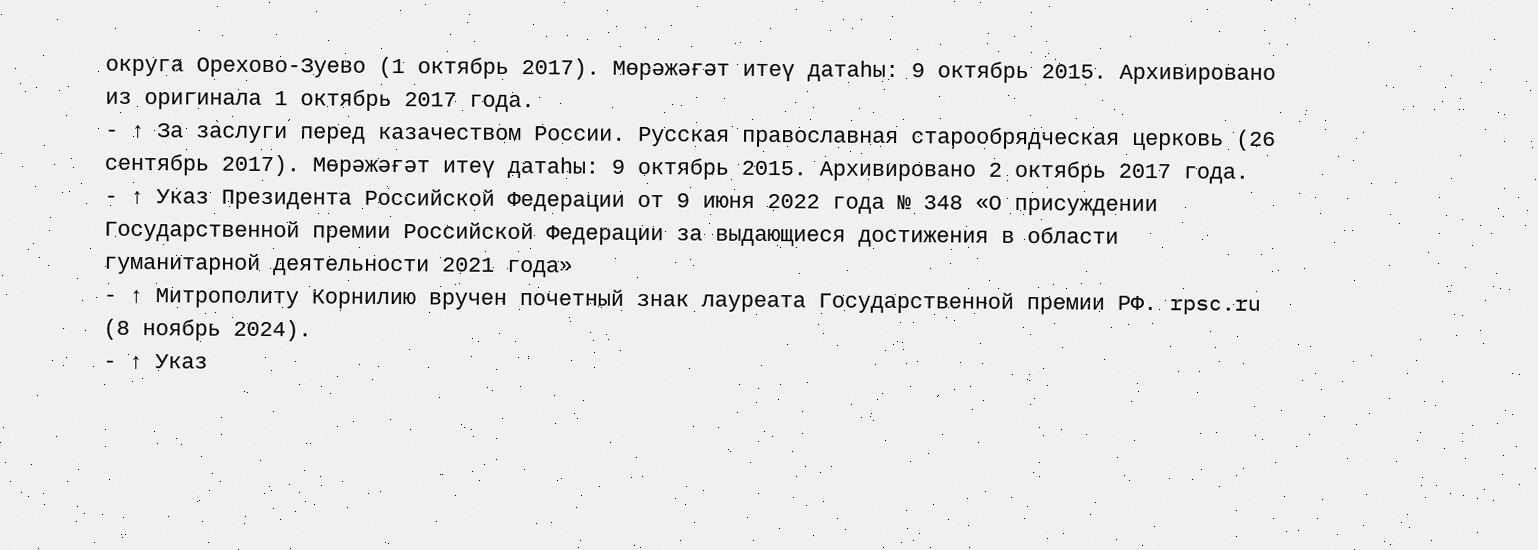округа Орехово-Зуево (1 октябрь 2017). Мөрәжәғәт итеү датаһы: 9 октябрь 2015. Архивировано из оригинала 1 октябрь 2017 года.
- ↑ За заслуги перед казачеством России. Русская православная старообрядческая церковь (26 сентябрь 2017). Мөрәжәғәт итеү датаһы: 9 октябрь 2015. Архивировано 2 октябрь 2017 года.
- ↑ Указ Президента Российской Федерации от 9 июня 2022 года № 348 «О присуждении Государственной премии Российской Федерации за выдающиеся достижения в области гуманитарной деятельности 2021 года»
- ↑ Митрополиту Корнилию вручен почетный знак лауреата Государственной премии РФ. rpsc.ru (8 ноябрь 2024).
- ↑ Указ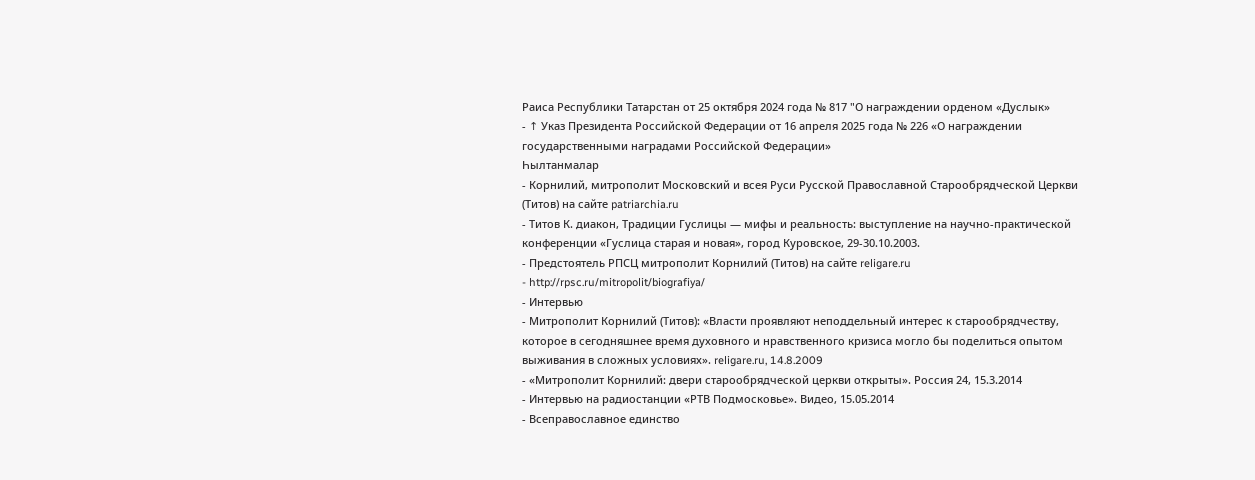Раиса Республики Татарстан от 25 октября 2024 года № 817 "О награждении орденом «Дуслык»
- ↑ Указ Президента Российской Федерации от 16 апреля 2025 года № 226 «О награждении государственными наградами Российской Федерации»
Һылтанмалар
- Корнилий, митрополит Московский и всея Руси Русской Православной Старообрядческой Церкви (Титов) на сайте patriarchia.ru
- Титов К. диакон, Традиции Гуслицы — мифы и реальность: выступление на научно-практической конференции «Гуслица старая и новая», город Куровское, 29-30.10.2003.
- Предстоятель РПСЦ митрополит Корнилий (Титов) на сайте religare.ru
- http://rpsc.ru/mitropolit/biografiya/
- Интервью
- Митрополит Корнилий (Титов): «Власти проявляют неподдельный интерес к старообрядчеству, которое в сегодняшнее время духовного и нравственного кризиса могло бы поделиться опытом выживания в сложных условиях». religare.ru, 14.8.2009
- «Митрополит Корнилий: двери старообрядческой церкви открыты». Россия 24, 15.3.2014
- Интервью на радиостанции «РТВ Подмосковье». Видео, 15.05.2014
- Всеправославное единство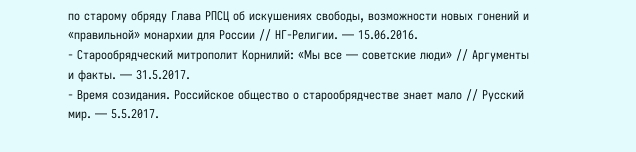по старому обряду Глава РПСЦ об искушениях свободы, возможности новых гонений и «правильной» монархии для России // НГ-Религии. — 15.06.2016.
- Старообрядческий митрополит Корнилий: «Мы все — советские люди» // Аргументы и факты. — 31.5.2017.
- Время созидания. Российское общество о старообрядчестве знает мало // Русский мир. — 5.5.2017.